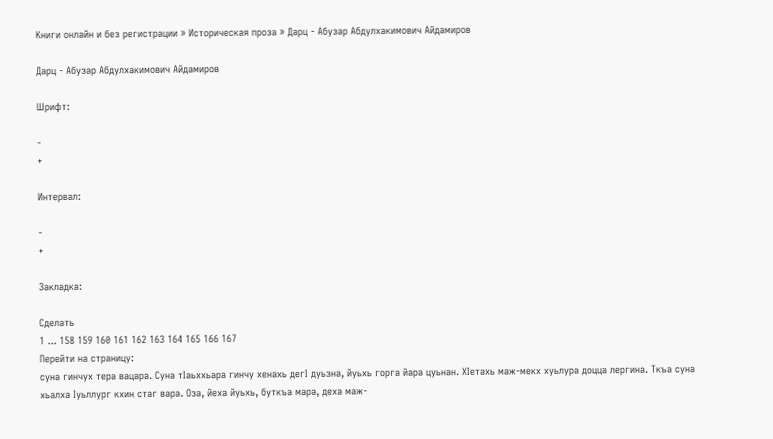Книги онлайн и без регистрации » Историческая проза » Дарц - Абузар Абдулхакимович Айдамиров

Дарц - Абузар Абдулхакимович Айдамиров

Шрифт:

-
+

Интервал:

-
+

Закладка:

Сделать
1 ... 158 159 160 161 162 163 164 165 166 167
Перейти на страницу:
суна гинчух тера вацара. Суна тIаьххьара гинчу хенахь дегI дуьзна, йуьхь горга йара цуьнан. ХIетахь маж-мекх хуьлура доцца лергина. Ткъа суна хьалха Iуьллург кхин стаг вара. Оза, йеха йуьхь, буткъа мара, деха маж-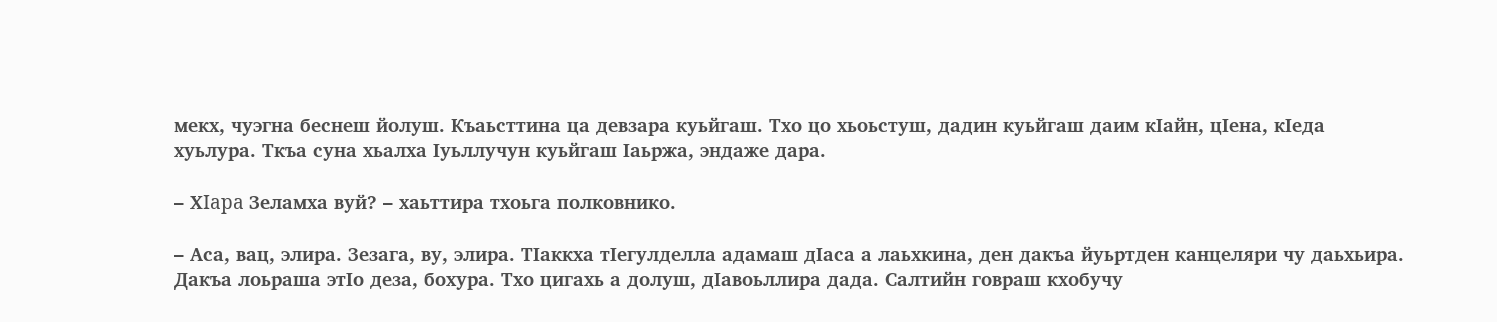мекх, чуэгна беснеш йолуш. Къаьсттина ца девзара куьйгаш. Тхо цо хьоьстуш, дадин куьйгаш даим кIайн, цIена, кIеда хуьлура. Ткъа суна хьалха Iуьллучун куьйгаш Iаьржа, эндаже дара.

– ХIapa Зеламха вуй? – хаьттира тхоьга полковнико.

– Аса, вац, элира. Зезага, ву, элира. ТIаккха тIегулделла адамаш дIаса а лаьхкина, ден дакъа йуьртден канцеляри чу даьхьира. Дакъа лоьраша этIо деза, бохура. Тхо цигахь а долуш, дIавоьллира дада. Салтийн говраш кхобучу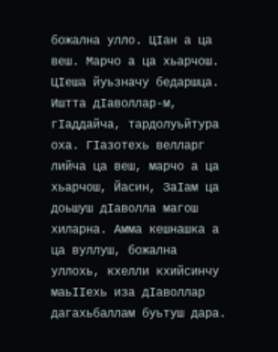божална улло. ЦIан а ца веш. Марчо а ца хьарчош. ЦIеша йуьзначу бедаршца. Иштта дIаволлар-м, гIаддайча, тардолуьйтура оха. ГIазотехь велларг лийча ца веш, марчо а ца хьарчош, Йасин, ЗаIам ца доьшуш дIаволла магош хиларна. Амма кешнашка а ца вуллуш, божална уллохь, кхелли кхийсинчу маьIIехь иза дIаволлар дагахьбаллам буьтуш дара.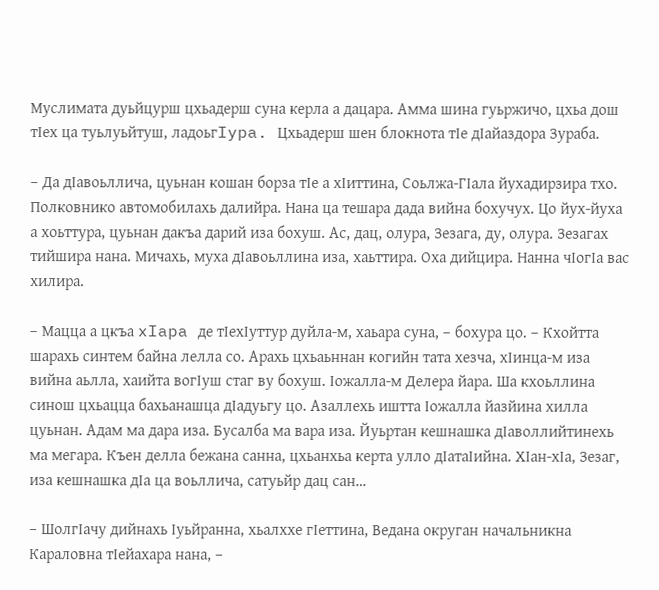Муслимата дуьйцурш цхьадерш суна керла а дацара. Амма шина гуьржичо, цхьа дош тIех ца туьлуьйтуш, ладoьгIypa. Цхьадерш шен блокнота тIе дIайаздора Зураба.

– Да дIавоьллича, цуьнан кошан борза тIе а хIиттина, Соьлжа-ГIала йухадирзира тхо. Полковнико автомобилахь далийра. Нана ца тешара дада вийна бохучух. Цо йух-йуха а хоьттура, цуьнан дакъа дарий иза бохуш. Ас, дац, олура, Зезага, ду, олура. Зезагах тийшира нана. Мичахь, муха дIавоьллина иза, хаьттира. Оха дийцира. Нанна чIогIа вас хилира.

– Мацца а цкъа xIapa де тIехIуттур дуйла-м, хаьара суна, – бохура цо. – Кхойтта шарахь синтем байна лелла со. Арахь цхьаьннан когийн тата хезча, хIинца-м иза вийна аьлла, хаийта вогIуш стаг ву бохуш. Iожалла-м Делера йара. Ша кхоьллина синош цхьацца бахьанашца дIадуьгу цо. Азаллехь иштта Iожалла йазйина хилла цуьнан. Адам ма дара иза. Бусалба ма вара иза. Йуьртан кешнашка дIаволлийтинехь ма мегара. Къен делла бежана санна, цхьанхьа керта улло дIатаIийна. ХIан-хIа, Зезаг, иза кешнашка дIа ца воьллича, сатуьйр дац сан…

– ШолгIачу дийнахь Iуьйранна, хьалххе гIеттина, Ведана округан начальникна Караловна тIейахара нана, –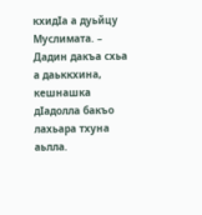кхидIа а дуьйцу Муслимата. – Дадин дакъа схьа а даьккхина, кешнашка дIадолла бакъо лахьара тхуна аьлла.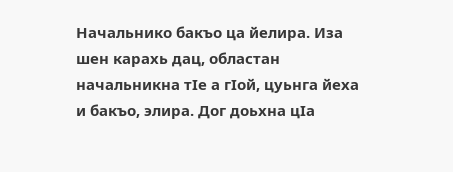Начальнико бакъо ца йелира. Иза шен карахь дац, областан начальникна тIе а гIой, цуьнга йеха и бакъо, элира. Дог доьхна цIа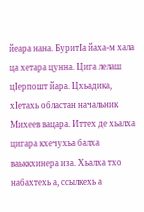йеара нана. БуритIа йаха-м хала ца хетара цунна. Цига лелаш цIерпошт йара. Цхьадика, хIетахь областан начальник Михеев вацара. Иттех де хьалха цигара кхечухьа балха ваьккхинера иза. Хьалха тхо набахтехь а, ссылкехь а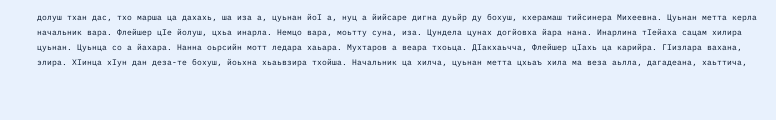долуш тхан дас, тхо марша ца дахахь, ша иза а, цуьнан йоI а, нуц а йийсаре дигна дуьйр ду бохуш, кхерамаш тийсинера Михеевна. Цуьнан метта керла начальник вара. Флейшер цIе йолуш, цхьа инарла. Немцо вара, моьтту суна, иза. Цундела цунах догйовха йара нана. Инарлина тIейаха сацам хилира цуьнан. Цуьнца со а йахара. Нанна оьрсийн мотт ледара хаьара. Мухтаров а веара тхоьца. ДIакхаьчча, Флейшер цIахь ца карийра. ГIизлара вахана, элира. ХIинца хIун дан деза-те бохуш, йоьхна хьаьвзира тхойша. Начальник ца хилча, цуьнан метта цхьаъ хила ма веза аьлла, дагадеана, хаьттича,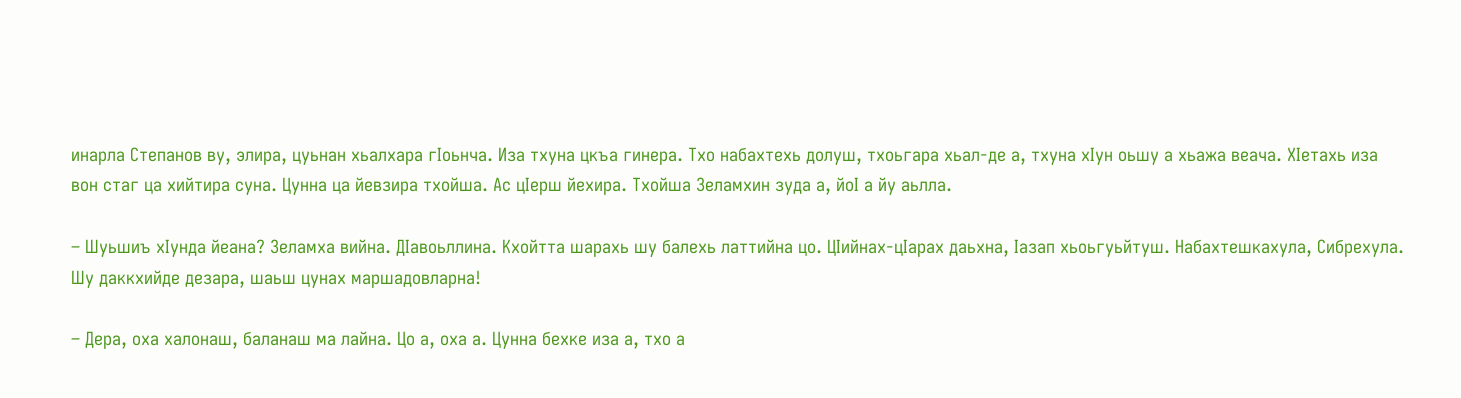инарла Степанов ву, элира, цуьнан хьалхара гIоьнча. Иза тхуна цкъа гинера. Тхо набахтехь долуш, тхоьгара хьал-де а, тхуна хIун оьшу а хьажа веача. ХIетахь иза вон стаг ца хийтира суна. Цунна ца йевзира тхойша. Ас цIерш йехира. Тхойша Зеламхин зуда а, йоI а йу аьлла.

– Шуьшиъ хIунда йеана? Зеламха вийна. ДIавоьллина. Кхойтта шарахь шу балехь латтийна цо. ЦIийнах-цIарах даьхна, Iазап хьоьгуьйтуш. Набахтешкахула, Сибрехула. Шу даккхийде дезара, шаьш цунах маршадовларна!

– Дера, оха халонаш, баланаш ма лайна. Цо а, оха а. Цунна бехке иза а, тхо а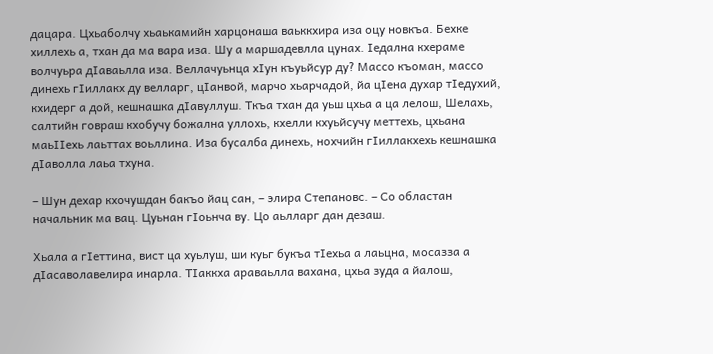дацара. Цхьаболчу хьаькамийн харцонаша ваьккхира иза оцу новкъа. Бехке хиллехь а, тхан да ма вара иза. Шу а маршадевлла цунах. Iедална кхераме волчуьра дIаваьлла иза. Веллачуьнца хIун къуьйсур ду? Массо къоман, массо динехь гIиллакх ду велларг, цIанвой, марчо хьарчадой, йа цIена духар тIедухий, кхидерг а дой, кешнашка дIавуллуш. Ткъа тхан да уьш цхьа а ца лелош, Шелахь, салтийн говраш кхобучу божална уллохь, кхелли кхуьйсучу меттехь, цхьана мaьIIеxь лаьттах воьллина. Иза бусалба динехь, нохчийн гIиллакхехь кешнашка дIаволла лаьа тхуна.

– Шун дехар кхочушдан бакъо йац сан, – элира Степановс. – Со областан начальник ма вац. Цуьнан гIоьнча ву. Цо аьлларг дан дезаш.

Хьала а гIеттина, вист ца хуьлуш, ши куьг букъа тIехьа а лаьцна, мосазза а дIасаволавелира инарла. ТIаккха араваьлла вахана, цхьа зуда а йалош,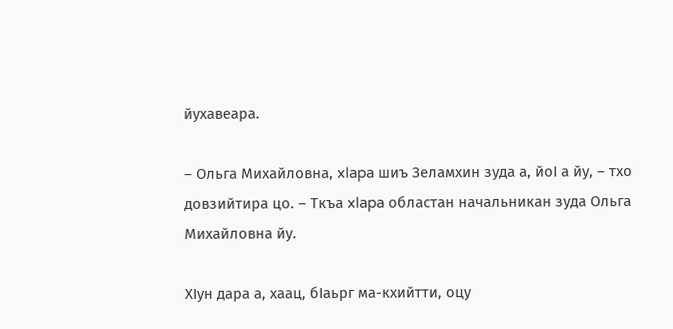йухавеара.

– Ольга Михайловна, xIapa шиъ Зеламхин зуда а, йоI а йу, – тхо довзийтира цо. – Ткъа xIapa областан начальникан зуда Ольга Михайловна йу.

ХIун дара а, хаац, бIаьрг ма-кхийтти, оцу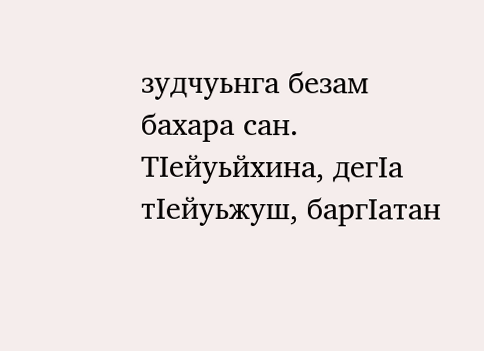зудчуьнга безам бахара сан. ТIейуьйхина, дегIа тIейуьжуш, баргIатан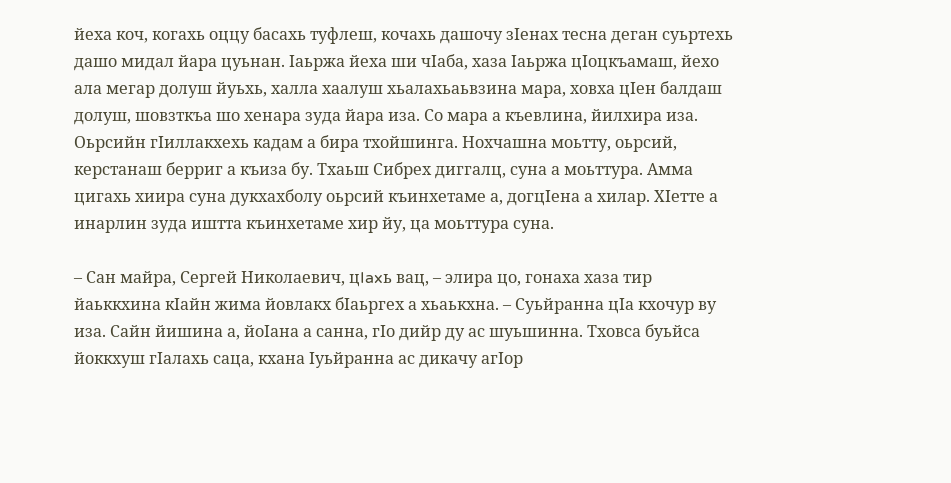йеха коч, когахь оццу басахь туфлеш, кочахь дашочу зIенах тесна деган суьртехь дашо мидал йара цуьнан. Iаьржа йеха ши чIаба, хаза Iаьржа цIоцкъамаш, йехо ала мегар долуш йуьхь, халла хаалуш хьалахьаьвзина мара, ховха цIен балдаш долуш, шовзткъа шо хенара зуда йара иза. Со мара а къевлина, йилхира иза. Оьрсийн гIиллакхехь кадам а бира тхойшинга. Нохчашна моьтту, оьрсий, керстанаш берриг а къиза бу. Тхаьш Сибрех диггалц, суна а моьттура. Амма цигахь хиира суна дукхахболу оьрсий къинхетаме а, догцIена а хилар. ХIетте а инарлин зуда иштта къинхетаме хир йу, ца моьттура суна.

– Сан майра, Сергей Николаевич, цIaxь вац, – элира цо, гонаха хаза тир йаьккхина кIайн жима йовлакх бIаьргех а хьаькхна. – Суьйранна цIа кхочур ву иза. Сайн йишина а, йоIана а санна, гIо дийр ду ас шуьшинна. Тховса буьйса йоккхуш гIалахь саца, кхана Iуьйранна ас дикачу агIор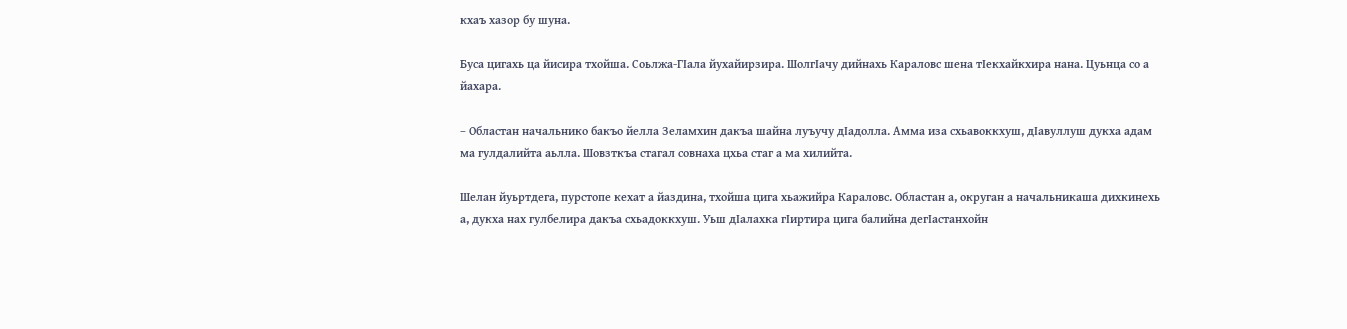кхаъ хазор бу шуна.

Буса цигахь ца йисира тхойша. Соьлжа-ГIала йухайирзира. ШолгIачу дийнахь Караловс шена тIекxaйкхира нана. Цуьнца со а йахара.

– Областан начальнико бакъо йелла Зеламхин дакъа шайна луъучу дIадолла. Aмма иза схьавоккхуш, дIавуллуш дукха адам ма гулдалийта аьлла. Шовзткъа стагал совнаха цхьа стаг а ма хилийта.

Шелан йуьртдега, пурстопе кехат а йаздина, тхойша цига хьажийра Караловс. Областан а, округан а начальникаша дихкинехь а, дукха нах гулбелира дакъа схьадоккхуш. Уьш дIалахка гIиртира цига балийна дегIастанхойн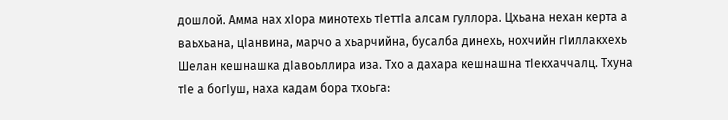дошлой. Амма нах хIора минотехь тIеттIa алсам гуллора. Цхьана нехан керта а ваьхьана, цIaнвинa, марчо а хьарчийна, бусалба динехь, нохчийн гIиллакхехь Шелан кешнашка дIавоьллира иза. Тхо а дахара кешнашна тIекхаччалц. Тхуна тIе а богIуш, наха кадам бора тхоьга: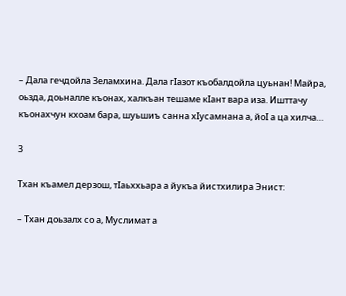– Дала гечдойла Зеламхина. Дала гIазот къобалдойла цуьнан! Майра, оьзда, доьналле къонах, халкъан тешаме кIант вара иза. Ишттачу къонахчун кхоам бара, шуьшиъ санна хIусамнана а, йоI а ца хилча…

3

Тхан къамел дерзош, тIаьххьара а йукъа йистхилира Энист:

– Тхан доьзалх со а, Муслимат а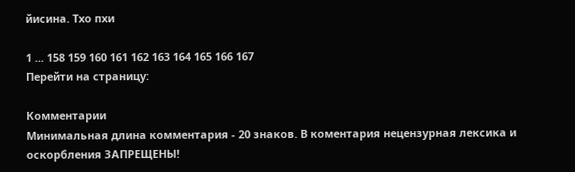йисина. Тхо пхи

1 ... 158 159 160 161 162 163 164 165 166 167
Перейти на страницу:

Комментарии
Минимальная длина комментария - 20 знаков. В коментария нецензурная лексика и оскорбления ЗАПРЕЩЕНЫ!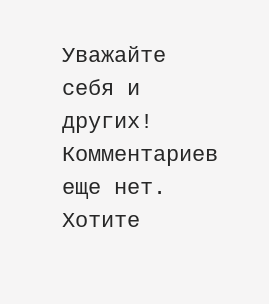Уважайте себя и других!
Комментариев еще нет. Хотите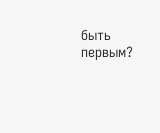быть первым?